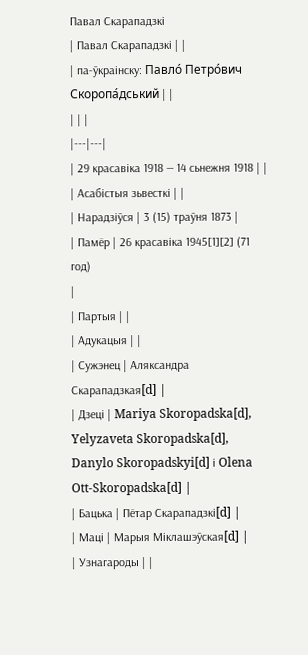Павал Скарападзкі
| Павал Скарападзкі | |
| па-ўкраінску: Павло́ Петро́вич Скоропа́дський | |
| | |
|---|---|
| 29 красавіка 1918 — 14 сьнежня 1918 | |
| Асабістыя зьвесткі | |
| Нарадзіўся | 3 (15) траўня 1873 |
| Памёр | 26 красавіка 1945[1][2] (71 год)
|
| Партыя | |
| Адукацыя | |
| Сужэнец | Аляксандра Скарападзкая[d] |
| Дзеці | Mariya Skoropadska[d], Yelyzaveta Skoropadska[d], Danylo Skoropadskyi[d] і Olena Ott-Skoropadska[d] |
| Бацька | Пётар Скарападзкі[d] |
| Маці | Марыя Міклашэўская[d] |
| Узнагароды | |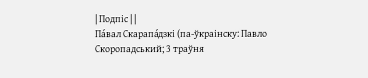| Подпіс | |
Па́вал Скарапа́дзкі (па-ўкраінску: Павло Скоропадський; 3 траўня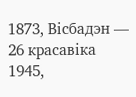1873, Вісбадэн — 26 красавіка 1945,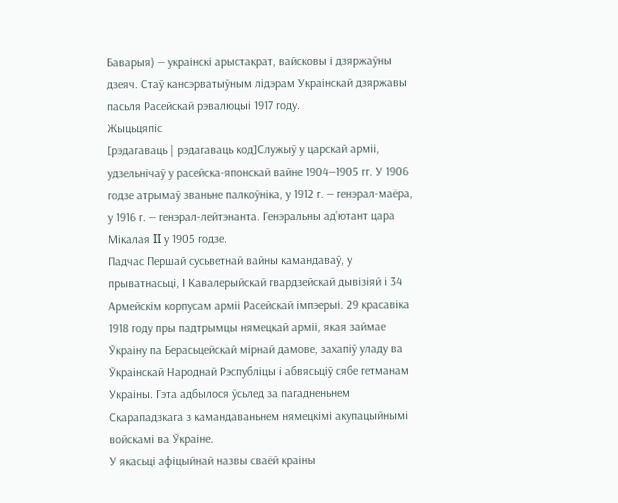Баварыя) — украінскі арыстакрат, вайсковы і дзяржаўны дзеяч. Стаў кансэрватыўным лідэрам Украінскай дзяржавы пасьля Расейскай рэвалюцыі 1917 году.
Жыцьцяпіс
[рэдагаваць | рэдагаваць код]Служыў у царскай арміі, удзельнічаў у расейска-японскай вайне 1904—1905 гг. У 1906 годзе атрымаў званьне палкоўніка, у 1912 г. — генэрал-маёра, у 1916 г. — генэрал-лейтэнанта. Генэральны ад’ютант цара Мікалая II у 1905 годзе.
Падчас Першай сусьветнай вайны камандаваў, у прыватнасьці, І Кавалерыйскай гвардзейскай дывізіяй і 34 Армейскім корпусам арміі Расейскай імпэерыі. 29 красавіка 1918 году пры падтрымцы нямецкай арміі, якая займае Ўкраіну па Берасьцейскай мірнай дамове, захапіў уладу ва Ўкраінскай Народнай Рэспубліцы і абвясьціў сябе гетманам Украіны. Гэта адбылося ўсьлед за пагадненьнем Скарападзкага з камандаваньнем нямецкімі акупацыйнымі войскамі ва Ўкраіне.
У якасьці афіцыйнай назвы сваёй краіны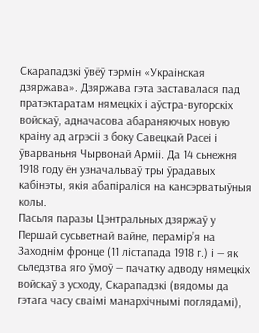Скарападзкі ўвёў тэрмін «Украінская дзяржава». Дзяржава гэта заставалася пад пратэктаратам нямецкіх і аўстра-вугорскіх войскаў, адначасова абараняючых новую краіну ад агрэсіі з боку Савецкай Расеі і ўварваньня Чырвонай Арміі. Да 14 сьнежня 1918 году ён узначальваў тры ўрадавых кабінэты, якія абапіраліся на кансэрватыўныя колы.
Пасьля паразы Цэнтральных дзяржаў у Першай сусьветнай вайне, перамір’я на Заходнім фронце (11 лістапада 1918 г.) і — як сьледзтва яго ўмоў — пачатку адводу нямецкіх войскаў з усходу, Скарападзкі (вядомы да гэтага часу сваімі манархічнымі поглядамі),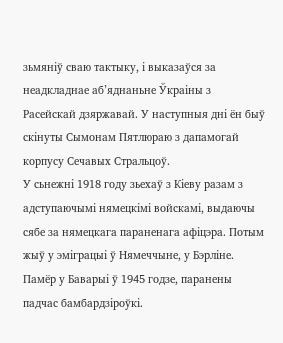зьмяніў сваю тактыку, і выказаўся за неадкладнае аб’яднаньне Ўкраіны з Расейскай дзяржавай. У наступныя дні ён быў скінуты Сымонам Пятлюраю з дапамогай корпусу Сечавых Стральцоў.
У сьнежні 1918 году зьехаў з Кіеву разам з адступаючымі нямецкімі войскамі, выдаючы сябе за нямецкага параненага афіцэра. Потым жыў у эміграцыі ў Нямеччыне, у Бэрліне. Памёр у Баварыі ў 1945 годзе, паранены падчас бамбардзіроўкі.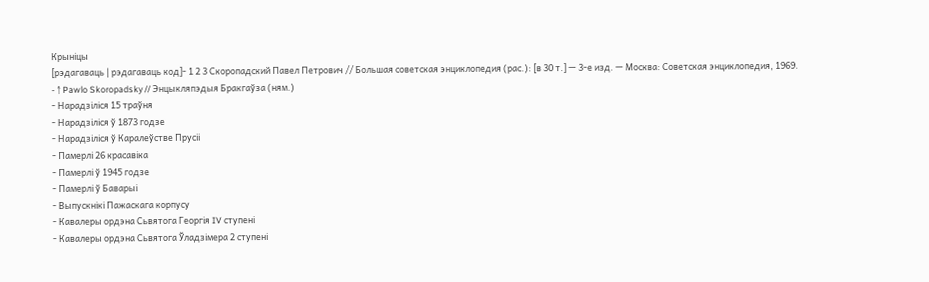Крыніцы
[рэдагаваць | рэдагаваць код]- 1 2 3 Скоропадский Павел Петрович // Большая советская энциклопедия (рас.): [в 30 т.] — 3-е изд. — Москва: Советская энциклопедия, 1969.
- ↑ Pawlo Skoropadsky // Энцыкляпэдыя Бракгаўза (ням.)
- Нарадзіліся 15 траўня
- Нарадзіліся ў 1873 годзе
- Нарадзіліся ў Каралеўстве Прусіі
- Памерлі 26 красавіка
- Памерлі ў 1945 годзе
- Памерлі ў Баварыі
- Выпускнікі Пажаскага корпусу
- Кавалеры ордэна Сьвятога Георгія IV ступені
- Кавалеры ордэна Сьвятога Ўладзімера 2 ступені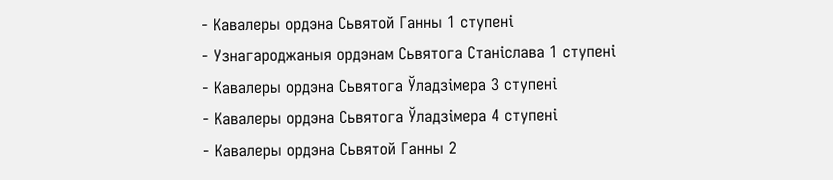- Кавалеры ордэна Сьвятой Ганны 1 ступені
- Узнагароджаныя ордэнам Сьвятога Станіслава 1 ступені
- Кавалеры ордэна Сьвятога Ўладзімера 3 ступені
- Кавалеры ордэна Сьвятога Ўладзімера 4 ступені
- Кавалеры ордэна Сьвятой Ганны 2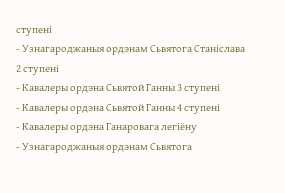ступені
- Узнагароджаныя ордэнам Сьвятога Станіслава 2 ступені
- Кавалеры ордэна Сьвятой Ганны 3 ступені
- Кавалеры ордэна Сьвятой Ганны 4 ступені
- Кавалеры ордэна Ганаровага легіёну
- Узнагароджаныя ордэнам Сьвятога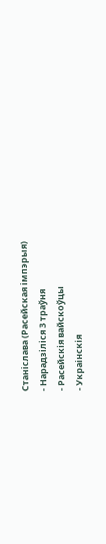Станіслава (Расейская імпэрыя)
- Нарадзіліся 3 траўня
- Расейскія вайскоўцы
- Украінскія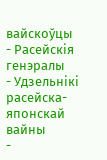вайскоўцы
- Расейскія генэралы
- Удзельнікі расейска-японскай вайны
-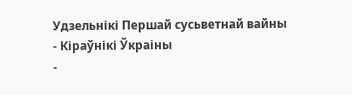Удзельнікі Першай сусьветнай вайны
- Кіраўнікі Ўкраіны
-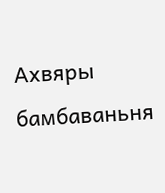Ахвяры бамбаваньня